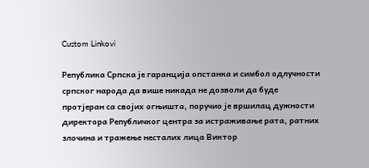Custom Linkovi

Република Српска је гаранција опстанка и симбол одлучности српског народа да више никада не дозволи да буде протјеран са својих огњишта, поручио је вршилац дужности директора Републичког центра за истраживање рата, ратних злочина и тражење несталих лица Виктор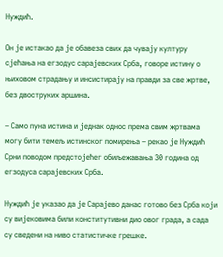Нуждић.

Он је истакао да је обавеза свих да чувају културу сјећања на егзодус сарајевских Срба, говоре истину о њиховом страдању и инсистирају на правди за све жртве, без двоструких аршина.

– Само пуна истина и једнак однос према свим жртвама могу бити темељ истинског помирења – рекао је Нуждић Срни поводом предстојећег обиљежавања 30 година од егзодуса сарајевских Срба.

Нуждић је указао да је Сарајево данас готово без Срба који су вијековима били конститутивни дио овог града, а сада су сведени на ниво статистичке грешке.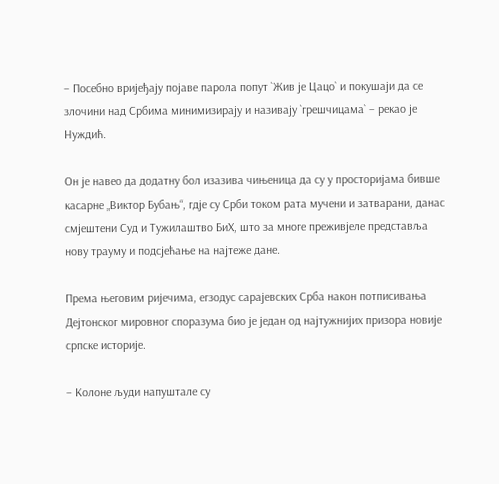– Посебно вријеђају појаве парола попут `Жив је Цацо` и покушаји да се злочини над Србима минимизирају и називају `грешчицама` – рекао је Нуждић.

Он је навео да додатну бол изазива чињеница да су у просторијама бивше касарне „Виктор Бубањ“, гдје су Срби током рата мучени и затварани, данас смјештени Суд и Тужилаштво БиХ, што за многе преживјеле представља нову трауму и подсјећање на најтеже дане.

Према његовим ријечима, егзодус сарајевских Срба након потписивања Дејтонског мировног споразума био је један од најтужнијих призора новије српске историје.

– Колоне људи напуштале су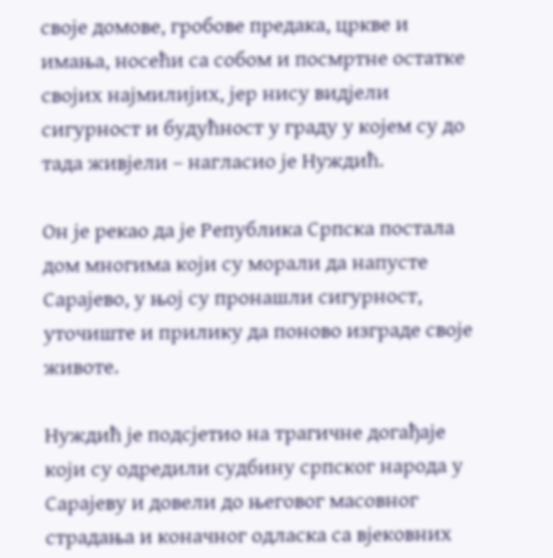своје домове, гробове предака, цркве и имања, носећи са собом и посмртне остатке својих најмилијих, јер нису видјели сигурност и будућност у граду у којем су до тада живјели – нагласио је Нуждић.

Он је рекао да је Република Српска постала дом многима који су морали да напусте Сарајево, у њој су пронашли сигурност, уточиште и прилику да поново изграде своје животе.

Нуждић је подсјетио на трагичне догађаје који су одредили судбину српског народа у Сарајеву и довели до његовог масовног страдања и коначног одласка са вјековних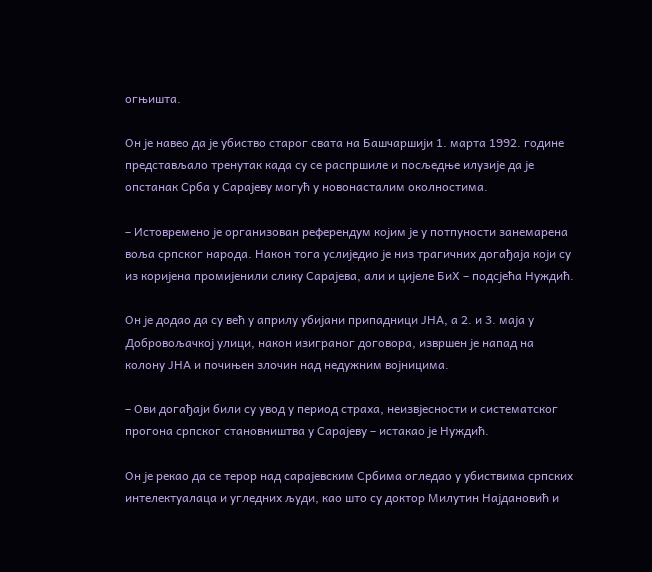огњишта.

Он је навео да је убиство старог свата на Башчаршији 1. марта 1992. године представљало тренутак када су се распршиле и посљедње илузије да је опстанак Срба у Сарајеву могућ у новонасталим околностима.

– Истовремено је организован референдум којим је у потпуности занемарена воља српског народа. Након тога услиједио је низ трагичних догађаја који су из коријена промијенили слику Сарајева, али и цијеле БиХ – подсјећа Нуждић.

Он је додао да су већ у априлу убијани припадници ЈНА, а 2. и 3. маја у Добровољачкој улици, након изиграног договора, извршен је напад на колону ЈНА и почињен злочин над недужним војницима.

– Ови догађаји били су увод у период страха, неизвјесности и систематског прогона српског становништва у Сарајеву – истакао је Нуждић.

Он је рекао да се терор над сарајевским Србима огледао у убиствима српских интелектуалаца и угледних људи, као што су доктор Милутин Најдановић и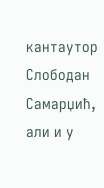кантаутор Слободан Самарџић, али и у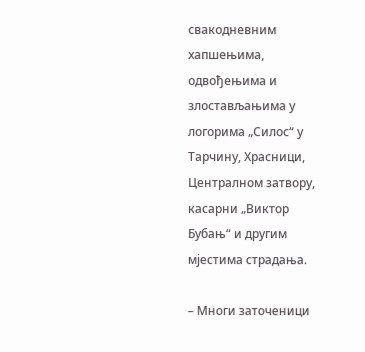свакодневним хапшењима, одвођењима и злостављањима у логорима „Силос“ у Тарчину, Храсници, Централном затвору, касарни „Виктор Бубањ“ и другим мјестима страдања.

– Многи заточеници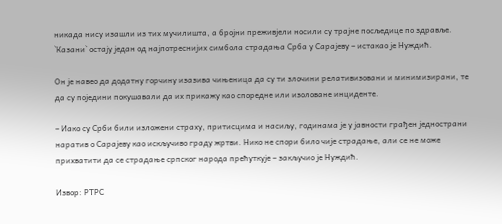никада нису изашли из тих мучилишта, а бројни преживјели носили су трајне посљедице по здравље. `Казани` остају један од најпотреснијих симбола страдања Срба у Сарајеву – истакао је Нуждић.

Он је навео да додатну горчину изазива чињеница да су ти злочини релативизовани и минимизирани, те да су поједини покушавали да их прикажу као споредне или изоловане инциденте.

– Иако су Срби били изложени страху, притисцима и насиљу, годинама је у јавности грађен једнострани наратив о Сарајеву као искључиво граду жртви. Нико не спори било чије страдање, али се не може прихватити да се страдање српског народа прећуткује – закључио је Нуждић.

Извор: РТРС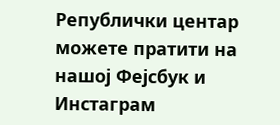Републички центар можете пратити на нашој Фејсбук и Инстаграм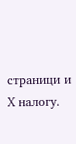страници и X налогу.